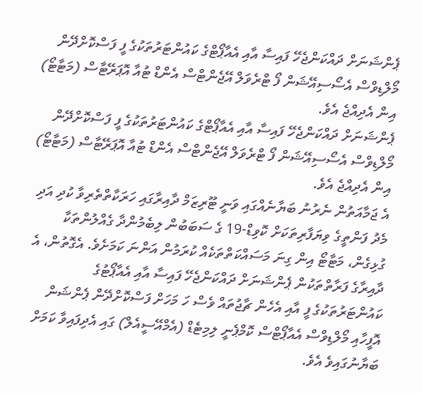ޕެންޝަނަށް ދައްކަންޖެހޭ ފައިސާ އާއި އެއާޕޯޓްގެ ކައުންޓަރުތަކުގެ ފީ ފަސްކޮށްދޭން މޯލްޑިވްސް އެސޯސިއޭޝަން ފޯ ޓްރެވަލް އޭޖެންޓްސް އެންޑް ޓުއާ އޮޕަރޭޓާސް (މަޓާޓޯ) އިން އެދިއްޖެ އެވެ.
ޕެންޝަނަށް ދައްކަންޖެހޭ ފައިސާ އާއި އެއާޕޯޓްގެ ކައުންޓަރުތަކުގެ ފީ ފަސްކޮށްދޭން މޯލްޑިވްސް އެސޯސިއޭޝަން ފޯ ޓްރެވަލް އޭޖެންޓްސް އެންޑް ޓުއާ އޮޕަރޭޓާސް (މަޓާޓޯ) އިން އެދިއްޖެ އެވެ.
އެ ޖަމާއަތުން ނެރުނު ބަޔާނެއްގައި ވަނީ ޓޫރިޒަމް ދާއިރާގައި ހަރަކާތްތެރިވާ ކުދި އަދި މެދު ފަންތީގެ ވިޔަފާރިތަކަށް ކޮވިޑް-19 ގެ ސަބަބުން ލިބެމުންދާ ގެއްލުންތަކާ ގުޅިގެން، މަޓާޓޯ އިން ގިނަ މަސައްކަތްތަކެއް ކުރަމުން އަންނަ ކަމަށެވެ. އެގޮތުން، އެ ދާއިރާގެ ފަރާތްތަކުން ޕެންޝަނަށް ދައްކަންޖެހޭ ފައިސާ އާއި އެއާޕޯޓުގެ ކައުންޓަރުތަކުގެ ފީ އާއި އެހެން ޗާޖުތައް ވެސް ހަ މަހަށް ފަސްކޮށްދޭން ޕެންޝަން އޮފީހާއި މޯލްޑިވްސް އެއާޕޯޓްސް ކޮމްޕެނީ ލިމިޓެޑް (އެމްއޭސީއެލް) ގައި އެދިފައިވާ ކަމަށް ބަޔާނުގައިވެ އެވެ.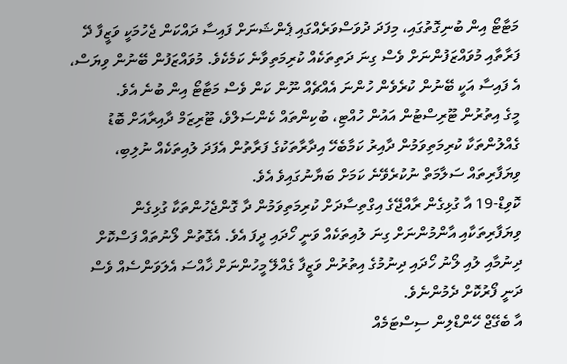މަޓާޓޯ އިން ބުނިގޮތުގައި، މިފަދަ ދުވަސްވަރެއްގައި ޕެންޝަނަށް ފައިސާ ދައްކަން ޖެހުމަކީ ވަޒީފާ ދޭ ފަރާތާއި މުވައްޒަފުންނަށް ވެސް ގިނަ ދަތިތަކެއް ކުރިމަތިވާނެ ކަމެކެވެ. މުވައްޒަފުން ބޭނުން ވިޔަސް، އެ ފައިސާ އަކީ ބޭނުން ކުރެވެން ހުންނަ އެއްޗެއް ނޫން ކަން ވެސް މަޓާޓޯ އިން ބުނެ އެވެ.
މީގެ އިތުރުން ޓޫރިސްޓުން އައުން ހުއްޓި، ބުކިންތައް ކެންސަލްވެ، ޓޫރިޒަމް ދާއިރާއަށް ބޮޑު ގެއްލުންތަކާ ކުރިމަތިވަމުން ދާއިރު ކަމާބެހޭ އިދާރާތަކުގެ ފަރާތުން އެފަދަ ލުއިތަކެއް ނުލިބި، ވިޔަފާރިތައް ސަލާމަތް ނުކުރެވޭނެ ކަމަށް ބަޔާނުގައިވެ އެވެ.
ކޮވިޑް-19 އާ ގުޅިގެން ރާއްޖޭގެ އިގްތިސާދަށް ކުރިމަތިވަމުން ދާ ގޮންޖެހުންތަކާ ގުޅިގެން ވިޔަފާރިތަކާއި އާންމުންނަށް ގިނަ ލުއިތަކެއް ވަނީ ހޯދައި ދީފަ އެވެ. އެގޮތުން ލޯނުތައް ފަސްކޮށް ދިނުމާއި ލުއި ލޯނު ހޯދައި ދިނުމުގެ އިތުރުން ވަޒީފާ ގެއްލޭ މީހުންނަށް ޚާއްސަ އެލަވަންސެއް ވެސް ދަނީ ފޯރުކޮށް ދެމުންނެވެ.
އާ ބެގޭޖް ހޭންޑްލިން ސިސްޓަމެއް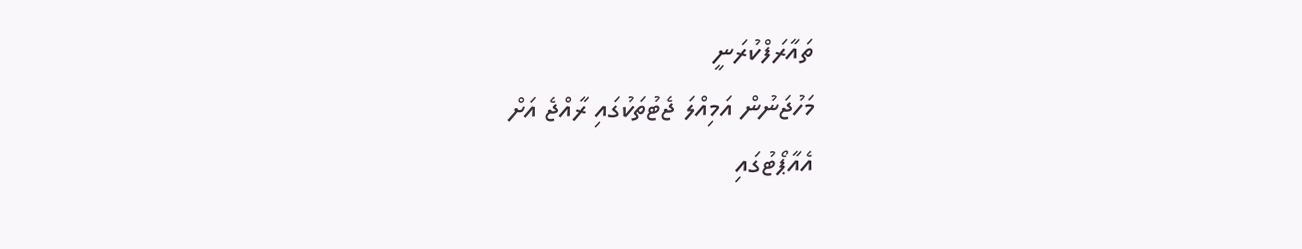ތައާރަފްކުރަނީ
މަހުޖަނުން އަމިއްލަ ޖެޓުތަކުގައި ރާއްޖެ އަށް
އެއާޕޯޓުގައި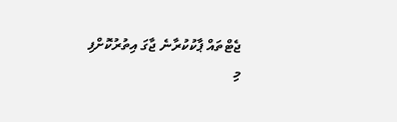ޖެޓްތައް ޕާކުކުރާނެ ޖާގަ އިތުރުކޮށްފި
މި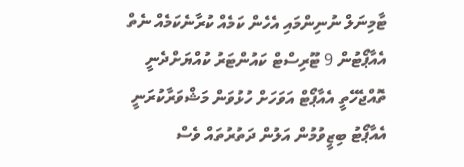ޓާމިނަލް ނުނިންމައި އެހެން ކަމެއް ކުރާނެކަމެއް ނެތް
އެއާޕޯޓުން 9 ޓޫރިސްޓް ކައުންޓަރު ކުއްޔަށްދެނީ
ތޮއްޖެހޭތީ އެއާޕޯޓް އަވަހަށް ހުޅުވަން މަޝްވަރާކުރަނީ
އެއާޕޯޓު ބިޒީވުމުން އަލުން ދަތުރުތައް ވެސް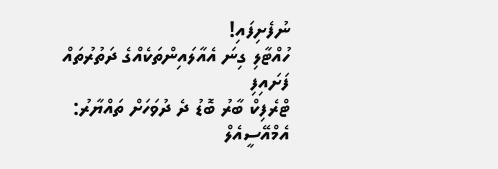ނުފެށިފައި!
ހުއްޓާލި ގިނަ އެއާލައިންތަކެއްގެ ދަތުރުތައް ފަށައިފި
ޓްރެފިކް ބާރު ބޮޑު ދެ ދުވަހަށް ތައްޔާރު: އެމްއޭސީއެލް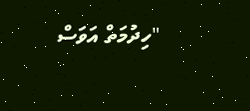"ހިދުމަތް އަވަސް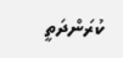ކުރަންދަތީ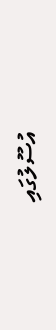އުސޫލުގައި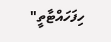ހިފަހައްޓާތީ"